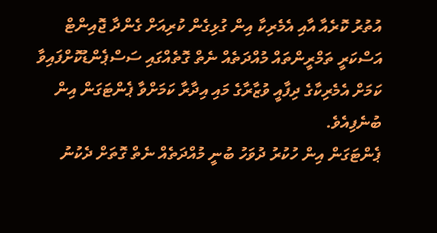އުތުރު ކޮރެއާ އާއި އެމެރިކާ އިން ގުޅިގެން ކުރިއަށް ގެންދާ ޖޮއިންޓް އަސްކަރީ ތަމްރީންތައް މުއްދަތެއް ނެތް ގޮތެއްގައި ސަސްޕެންޑުކޮށްފައިވާ ކަމަށް އެމެރިކާގެ ދިފާއީ ވުޒާރާގެ މައި އިދާރާ ކަމަށްވާ ޕެންޓަގަން އިން ބުނެފިއެވެ.
ޕެންޓަގަން އިން ހުކުރު ދުވަހު ބުނީ މުއްދަތެއް ނެތް ގޮތަށް ދެކުނު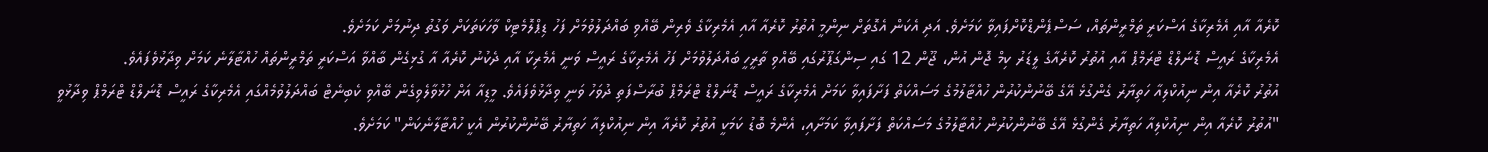ކޮރެއާ އާއި އެމެރިކާގެ އަސްކަރީ ތަމްރީންތައް، ސަސްޕެންޑްކޮށްފައިވާ ކަމަށެވެ. އަދި އެކަން އެގޮތަށް ނިންމީ އުތުރު ކޮރެއާ އާއި އެމެރިކާގެ ވެރިން ބޭއްވި ބައްދަލުވުމަށް ފަހު ޑިޕްލޮމެޓިކް ވާހަކަތަކަށް ވަގުތު ދިނުމަށް ކަމަށެވެ.
އެމެރިކާގެ ރައީސް ޑޮނަލްޑް ޓްރަމްޕް އާއި އުތުރު ކޮރެއާގެ ލީޑަރު ކިމް ޖޮން އުން، ޖޫން 12 ގައި ސިންގަޕޫރުގައި ބޭއްވި ތާރީހީ ބައްދަލުވުމަށް ފަހު އެމެރިކާގެ ރައީސް ވަނީ އެމެރިކާ އާއި ދެކުނު ކޮރެއާ އާ ގުޅިގެން ބާއްވާ އަސްކަރީ ތަމްރީންތައް ހުއްޓާލާނެ ކަމަށް ވިދާޅުވެފައެވެ.
އުތުރު ކޮރެއާ އިން ނިއުކްލިއާ ހަތިޔާރު ގެންގުޅެ އޭގެ ބޭނުންކުރުން ހުއްޓާލުމުގެ މަސައްކަތް ފަށާފައިވާ ކަމަށް އެމެރިކާގެ ރައީސް ޑޮނަލްޑް ޓްރަމްޕް ބުރާސްފަތި ދުވަހު ވަނީ ވިދާޅުވެފައެވެ. މީޑިއާ އަށް ހުޅުވާލެވިގެން ބޭއްވި ކެބިނެޓް ބައްދަލުވުމެއްގައި އެމެރިކާގެ ރައީސް ޑޮނަލްޑް ޓްރަމްޕް ވިދާޅުވީ "އުތުރު ކޮރެއާ އިން ނިއުކްލިއާ ހަތިޔާރު ގެންގުޅެ އޭގެ ބޭނުންކުރުން ހުއްޓާލުމުގެ މަސައްކަތް ފަށާފައިވާ ކަމަށާއި، އެންމެ ބޮޑު ކަމަކީ އުތުރު ކޮރެއާ އިން ނިއުކްލިއާ ހަތިޔާރު ބޭނުންކުރުން އެކީ ހުއްޓާލާނެކަން" ކަމަށެވެ.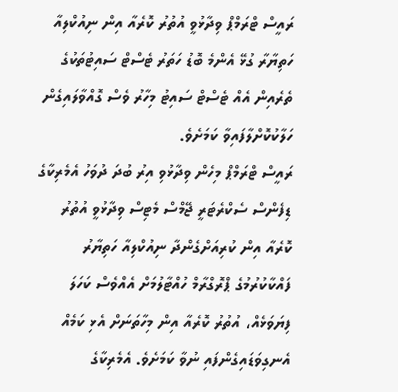ރައީސް ޓްރަމްޕް ވިދާޅުވީ އުތުރު ކޮރެއާ އިން ނިއުކްލިއާ ހަތިޔާރާ ގުޅޭ އެންމެ ބޮޑު ހަތަރު ޓެސްޓް ސައިޓުތަކުގެ ތެރެއިން އެއް ޓެސްޓް ސައިޓު މިހާރު ވެސް ގޮއްވާލައިގެން ހަލާކުކޮށްލާފައިވާ ކަމަށެވެ.
ރައީސް ޓްރަމްޕް މިހެން ވިދާޅުވި އިރު ބުދަ ދުވަހު އެމެރިކާގެ ޑިފެންސް ސެކްރެޓަރީ ޖޭމްސް މެޓިސް ވިދާޅުވީ އުތުރު ކޮރެއާ އިން ކުރިއަށްގެންދާ ނިއުކްލިއާ ހަތިޔާރު ފައްކާކުރުމުގެ ޕްރޮގްރާމް ހުއްޓާލުމަށް އެއްވެސް ކަހަލަ ފިޔަވަޅެއް، އުތުރު ކޮރެއާ އިން މިހާތަނަށް އެޅި ކަމެއް އެނގިވަޑައިގެންފައި ނުވާ ކަމަށެވެ. އެމެރިކާގެ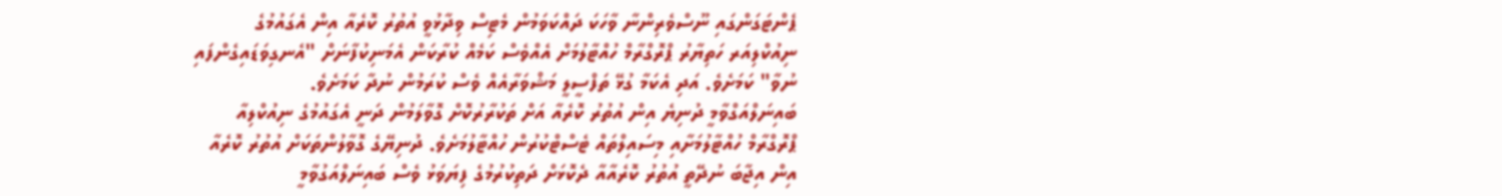ޕެންޓަގަންގައި ނޫސްވެރިންނާ ވާހަކަ ދައްކަވަމުން މެޓިސް ވިދާޅުވީ އުތުރު ކޮރެއާ އިން އެގައުމުގެ ނިއުކްލިއަރ ހަތިޔާރު ޕްރޮގްރާމް ހުއްޓާލުމަށް އެއްވެސް ކަމެއް ކުރާކަން އެމަނިކުފާނަށް "އެނގިވަޑައިގެންފައި ނުވާ" ކަމަށެވެ. އަދި އެކަމާ ގުޅޭ ތަފްސީލީ މަޝްވަރާއެއް ވެސް ކުރަމުން ނުދާ ކަމަށެވެ.
ބައިނަލްއަގްވާމީ ދުނިޔެ އިން އުތުރު ކޮރެއާ އަށް ތަކުރާރުކޮށް ގޮވާލަމުން ދަނީ އެގައުމުގެ ނިއުކްލިއާ ޕްރޮގްރާމް ހުއްޓާލުމަށާއި މިސައިލްތައް ޓެސްޓްކުރުން ހުއްޓާލުމަށެވެ. ދުނިޔޭގެ ގޮވާލުންތަކަށް އުތުރު ކޮރެއާ އިން އިޖާބަ ނުދޭތީ އުތުރު ކޮރެއާއާ ދެކޮޅަށް ދަތިކުރުމުގެ ފިޔަވަޅު ވެސް ބައިނަލްއަގުވާމީ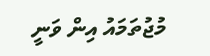މުޖުތަމައު އިން ވަނީ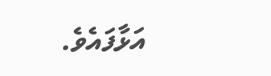އަޅާފައެވެ.